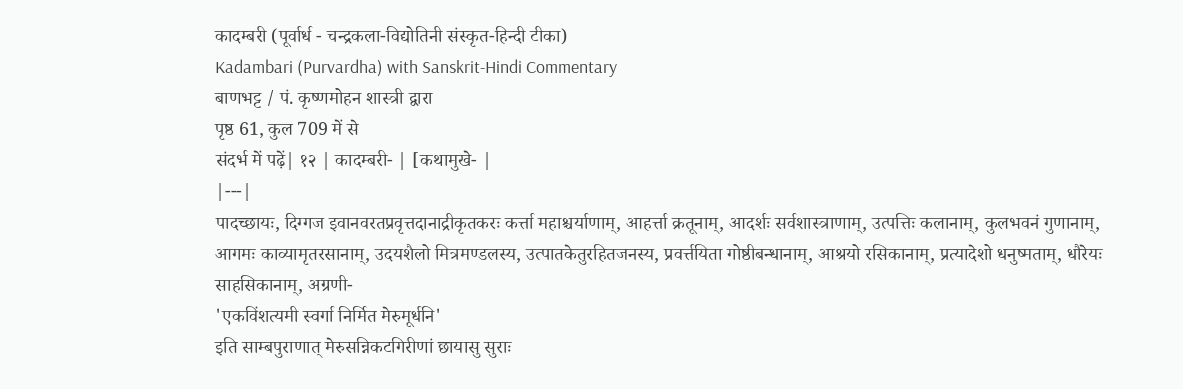कादम्बरी (पूर्वार्ध - चन्द्रकला-विद्योतिनी संस्कृत-हिन्दी टीका)
Kadambari (Purvardha) with Sanskrit-Hindi Commentary
बाणभट्ट / पं. कृष्णमोहन शास्त्री द्वारा
पृष्ठ 61, कुल 709 में से
संदर्भ में पढ़ें| १२ | कादम्बरी- | [कथामुखे- |
|---|
पादच्छायः, दिग्गज इवानवरतप्रवृत्तदानाद्रीकृतकरः कर्त्ता महाश्चर्याणाम्, आहर्त्ता क्रतूनाम्, आदर्शः सर्वशास्त्राणाम्, उत्पत्तिः कलानाम्, कुलभवनं गुणानाम्, आगमः काव्यामृतरसानाम्, उदयशैलो मित्रमण्डलस्य, उत्पातकेतुरहितजनस्य, प्रवर्त्तयिता गोष्ठीबन्धानाम्, आश्रयो रसिकानाम्, प्रत्यादेशो धनुष्मताम्, धौरेयः साहसिकानाम्, अग्रणी-
'एकविंशत्यमी स्वर्गा निर्मित मेरुमूर्धनि'
इति साम्बपुराणात् मेरुसन्निकटगिरीणां छायासु सुराः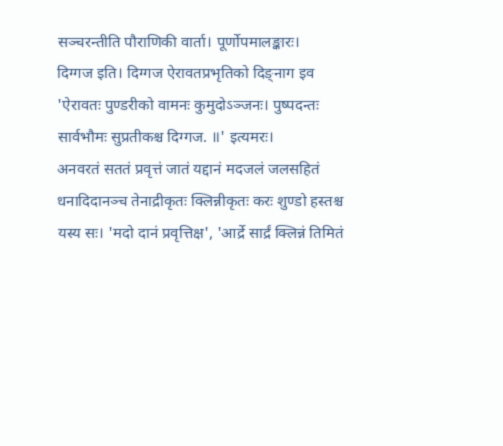सञ्चरन्तीति पौराणिकी वार्ता। पूर्णोपमालङ्कारः।
दिग्गज इति। दिग्गज ऐरावतप्रभृतिको दिङ्नाग इव 'ऐरावतः पुण्डरीको वामनः कुमुदोऽञ्जनः। पुष्पदन्तः सार्वभौमः सुप्रतीकश्च दिग्गज. ॥' इत्यमरः।
अनवरतं सततं प्रवृत्तं जातं यद्दानं मदजलं जलसहितं धनादिदानञ्च तेनाद्रीकृतः क्लिन्नीकृतः करः शुण्डो हस्तश्च यस्य सः। 'मदो दानं प्रवृत्तिक्ष', 'आर्द्रे सार्द्रं क्लिन्नं तिमितं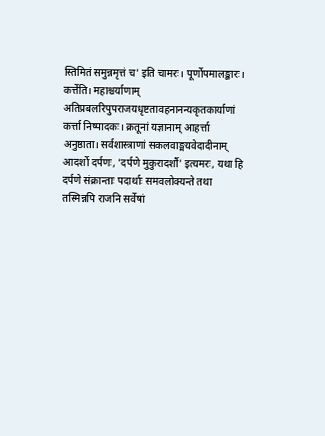स्तिमितं समुन्नमृत्तं च' इति चामरः। पूर्णोपमालङ्कारः।
कर्त्तेति। महाश्चर्याणाम् अतिप्रबलरिपुपराजयधृष्टतावहनानन्यकृतकार्याणां कर्त्ता निष्पादकः। क्रतूनां यज्ञानाम् आहर्त्ता अनुष्ठाता। सर्वशास्त्राणां सकलवाङ्मयवेदादीनाम् आदर्शो दर्पणः, 'दर्पणे मुकुरादर्शौ' इत्यमरः, यथा हि दर्पणे संक्रान्ताः पदार्थाः समवलोक्यन्ते तथा तस्मिन्नपि राजनि सर्वेषां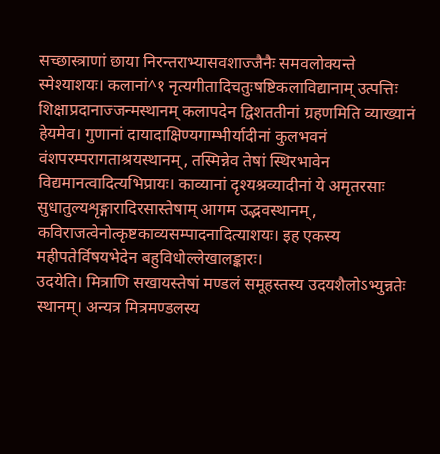सच्छास्त्राणां छाया निरन्तराभ्यासवशाज्जैनैः समवलोक्यन्ते स्मेश्याशयः। कलानां^१ नृत्यगीतादिचतुःषष्टिकलाविद्यानाम् उत्पत्तिः शिक्षाप्रदानाज्जन्मस्थानम् कलापदेन द्विशततीनां ग्रहणमिति व्याख्यानं हेयमेव। गुणानां दायादाक्षिण्यगाम्भीर्यादीनां कुलभवनं वंशपरम्परागताश्रयस्थानम्, तस्मिन्नेव तेषां स्थिरभावेन विद्यमानत्वादित्यभिप्रायः। काव्यानां दृश्यश्रव्यादीनां ये अमृतरसाः सुधातुल्यशृङ्गारादिरसास्तेषाम् आगम उद्भवस्थानम्, कविराजत्वेनोत्कृष्टकाव्यसम्पादनादित्याशयः। इह एकस्य महीपतेर्विषयभेदेन बहुविधोल्लेखालङ्कारः।
उदयेति। मित्राणि सखायस्तेषां मण्डलं समूहस्तस्य उदयशैलोऽभ्युन्नतेः स्थानम्। अन्यत्र मित्रमण्डलस्य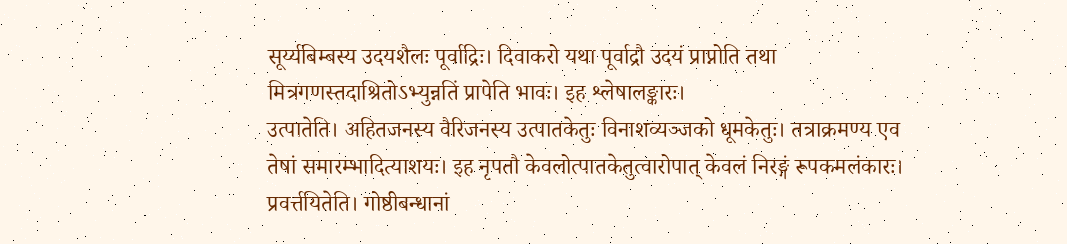सूर्य्यबिम्बस्य उदयशैलः पूर्वाद्रिः। दिवाकरो यथा पूर्वाद्रौ उदयं प्राप्नोति तथा मित्रगणस्तदाश्रितोऽभ्युन्नतिं प्रापेति भावः। इह श्लेषालङ्कारः।
उत्पातेति। अहितजनस्य वैरिजनस्य उत्पातकेतुः विनाशव्यञ्जको धूमकेतुः। तत्राक्रमण्य एव तेषां समारम्भादित्याशयः। इह नृपतौ केवलोत्पातकेतुत्वारोपात् केवलं निरङ्गं रूपकमलंकारः।
प्रवर्त्तयितेति। गोष्ठीबन्धानां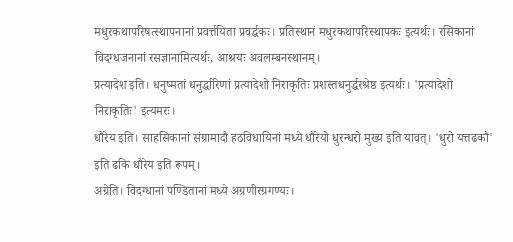मधुरकथापरिषत्स्थापनानां प्रवर्त्तयिता प्रवर्द्धकः। प्रतिस्थानं मधुरकथापरिस्थापकः इत्यर्थः। रसिकानां विदग्धजनानां रसज्ञानामित्यर्थः, आश्रयः अवलम्बनस्थानम्।
प्रत्यादेश इति। धनुष्मतां धनुर्द्धारिणां प्रत्यादेशो निराकृतिः प्रशस्तधनुर्द्धरश्रेष्ठ इत्यर्थः। 'प्रत्यादेशो निराकृतिः' इत्यमरः।
धौरेय इति। साहसिकानां संग्रामादौ हठविधायिनां मध्ये धौरेयो धुरन्धरो मुख्य इति यावत्। 'धुरो यत्तढकौ' इति ढकि धौरेय इति रूपम्।
अग्रेति। विदग्धानां पण्डितानां मध्ये अग्रणीरग्रगण्यः।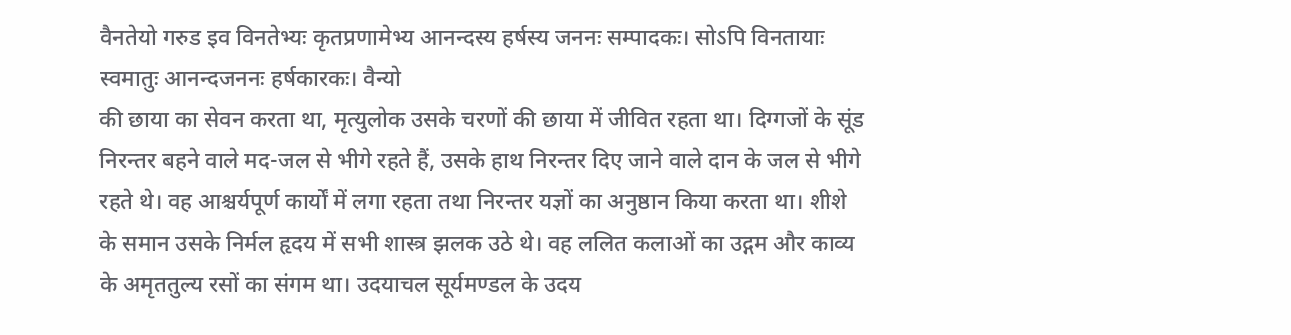वैनतेयो गरुड इव विनतेभ्यः कृतप्रणामेभ्य आनन्दस्य हर्षस्य जननः सम्पादकः। सोऽपि विनतायाः स्वमातुः आनन्दजननः हर्षकारकः। वैन्यो
की छाया का सेवन करता था, मृत्युलोक उसके चरणों की छाया में जीवित रहता था। दिग्गजों के सूंड निरन्तर बहने वाले मद-जल से भीगे रहते हैं, उसके हाथ निरन्तर दिए जाने वाले दान के जल से भीगे रहते थे। वह आश्चर्यपूर्ण कार्यों में लगा रहता तथा निरन्तर यज्ञों का अनुष्ठान किया करता था। शीशे के समान उसके निर्मल हृदय में सभी शास्त्र झलक उठे थे। वह ललित कलाओं का उद्गम और काव्य के अमृततुल्य रसों का संगम था। उदयाचल सूर्यमण्डल के उदय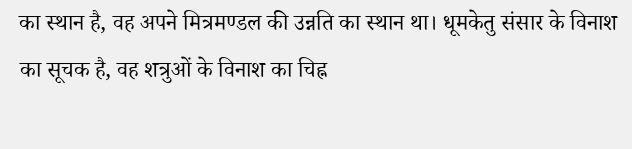का स्थान है, वह अपने मित्रमण्डल की उन्नति का स्थान था। धूमकेतु संसार के विनाश का सूचक है, वह शत्रुओं के विनाश का चिह्न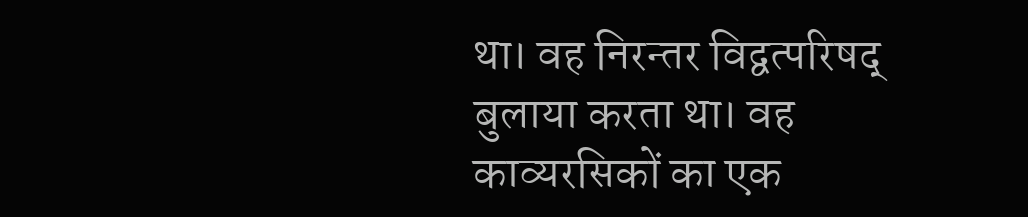था। वह निरन्तर विद्वत्परिषद् बुलाया करता था। वह काव्यरसिकों का एक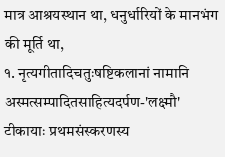मात्र आश्रयस्थान था, धनुर्धारियों के मानभंग की मूर्ति था,
१. नृत्यगीतादिचतुःषष्टिकलानां नामानि अस्मत्सम्पादितसाहित्यदर्पण-'लक्ष्मौ' टीकायाः प्रथमसंस्करणस्य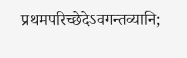प्रथमपरिच्छेदेऽवगन्तव्यानि;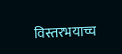विस्तरभयाच्च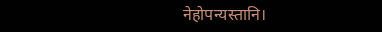नेहोपन्यस्तानि।